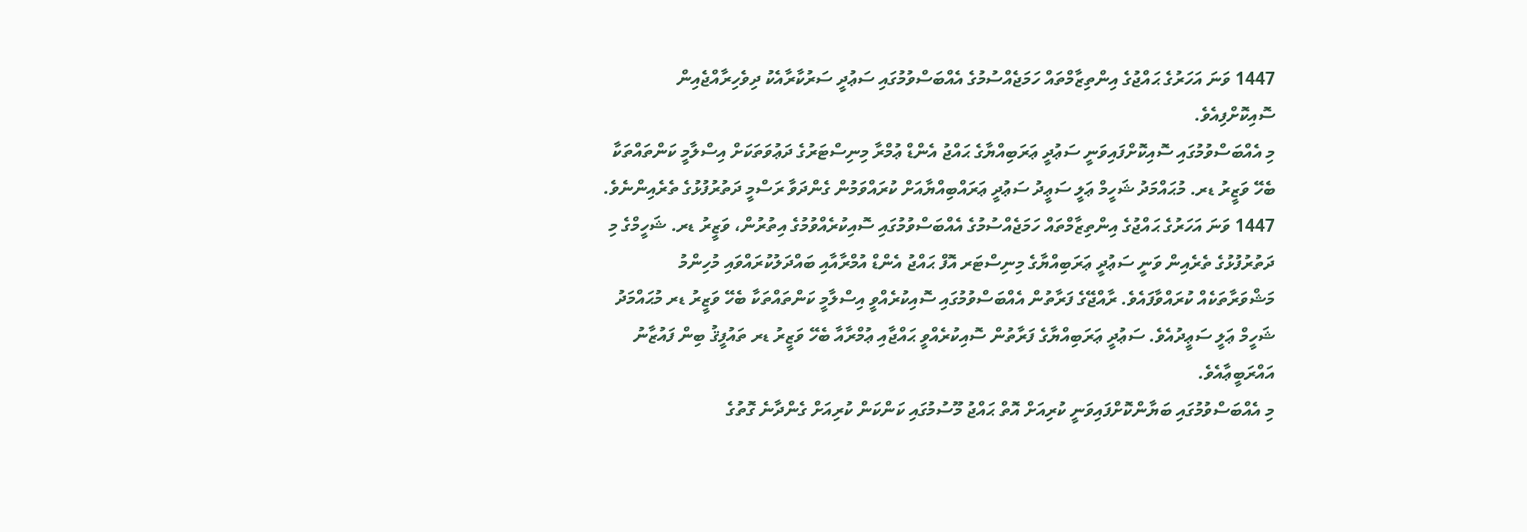1447 ވަނަ އަހަރުގެ ޙައްޖުގެ އިންތިޒާމްތައް ހަމަޖެއްސުމުގެ އެއްބަސްވުމުގައި ސަޢުދީ ސަރުކާރާއެކު ދިވެހިރާއްޖެއިން ސޮއިކޮށްފިއެވެ.
މި އެއްބަސްވުމުގައި ސޮއިކޮށްފައިވަނީ ސަޢުދީ ޢަރަބިއްޔާގެ ޙައްޖު އެންޑް ޢުމްރާ މިނިސްޓަރުގެ ދަޢުވަތަކަށް އިސްލާމީ ކަންތައްތަކާ ބެހޭ ވަޒީރު ޑރ. މުޙައްމަދު ޝަހީމް ޢަލީ ސަޢީދު ސަޢުދީ ޢަރައްބިއްޔާއަށް ކުރައްވަމުން ގެންދަވާ ރަސްމީ ދަތުރުފުޅުގެ ތެރެއިންނެވެ.
1447 ވަނަ އަހަރުގެ ޙައްޖުގެ އިންތިޒާމްތައް ހަމަޖެއްސުމުގެ އެއްބަސްވުމުގައި ސޮއިކުރެއްވުމުގެ އިތުރުން، ވަޒީރު ޑރ. ޝަހީމްގެ މި ދަތުރުފުޅުގެ ތެރެއިން ވަނީ ސަޢުދީ ޢަރަބިއްޔާގެ މިނިސްޓަރ އޮފް ޙައްޖު އެންޑް އުމްރާއާއި ބައްދަލުކުރައްވައި މުހިންމު މަޝްވަރާތަކެއް ކުރައްވާފައެވެ. ރާއްޖޭގެ ފަރާތުން އެއްބަސްވުމުގައި ސޮއިކުރެއްވީ އިސްލާމީ ކަންތައްތަކާ ބެހޭ ވަޒީރު ޑރ މުޙައްމަދު ޝަހީމް ޢަލީ ސަޢީދުއެވެ. ސަޢުދީ ޢަރަބިއްޔާގެ ފަރާތުން ސޮއިކުރެއްވީ ޙައްޖާއި ޢުމްރާއާ ބެހޭ ވަޒީރު ޑރ ތައުފީޤު ބިން ފައުޒާނު އައްރަބީޢާއެވެ.
މި އެއްބަސްވުމުގައި ބަޔާންކޮށްފައިވަނީ ކުރިއަށް އޮތް ޙައްޖު މޫސުމުގައި ކަންކަން ކުރިއަށް ގެންދާނެ ގޮތުގެ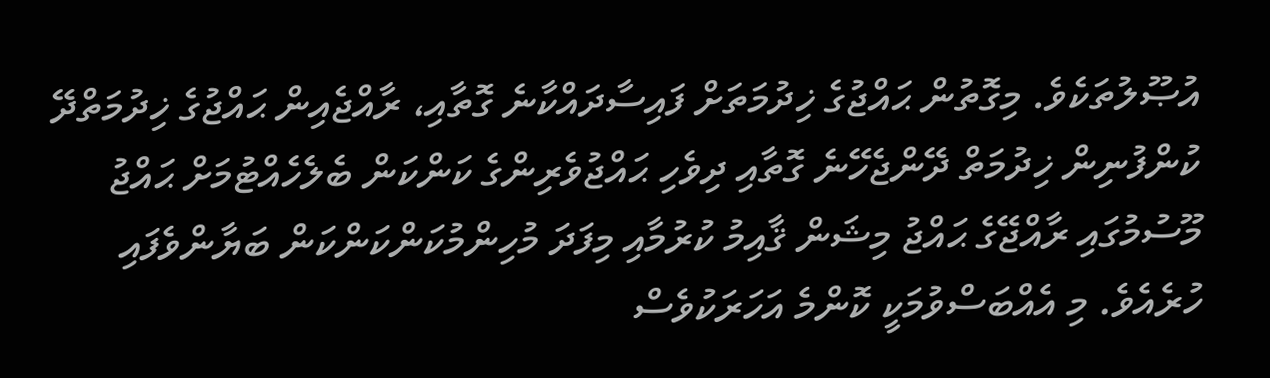އުޞޫލުތަކެވެ. މިގޮތުން ޙައްޖުގެ ޚިދުމަތަށް ފައިސާދައްކާނެ ގޮތާއި، ރާއްޖެއިން ޙައްޖުގެ ޚިދުމަތްދޭ ކުންފުނިން ޚިދުމަތް ދޭންޖެހޭނެ ގޮތާއި ދިވެހި ޙައްޖުވެރިންގެ ކަންކަން ބެލެހެއްޓުމަށް ޙައްޖު މޫސުމުގައި ރާއްޖޭގެ ޙައްޖު މިޝަން ޤާއިމު ކުރުމާއި މިފަދަ މުހިންމުކަންކަންކަން ބަޔާންވެފައި ހުރެއެވެ. މި އެއްބަސްވުމަކީ ކޮންމެ އަހަރަކުވެސް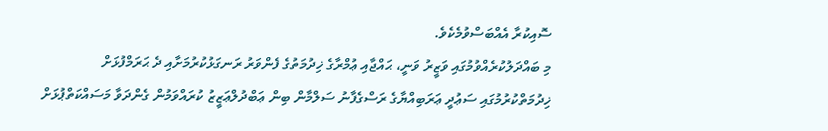ސޮއިކުރާ އެއްބަސްވުމެކެވެ.
މި ބައްދަލުކުރެއްވުމުގައި ވަޒީރު ވަނީ، ޙައްޖާއި ޢުމްރާގެ ޚިދުމަތުގެ ފެންވަރު ރަނގަޅުކުރުމަށާއި ދެ ޙަރަމްފުޅަށް ޚިދުމަތްކުރުމުގައި ސަޢުދީ ޢަރަބިއްޔާގެ ރަސްގެފާނު ސަލްމާން ބިން ޢަބްދުލްޢަޒީޒު ކުރައްވަމުން ގެންދަވާ މަސައްކަތްޕުޅަށް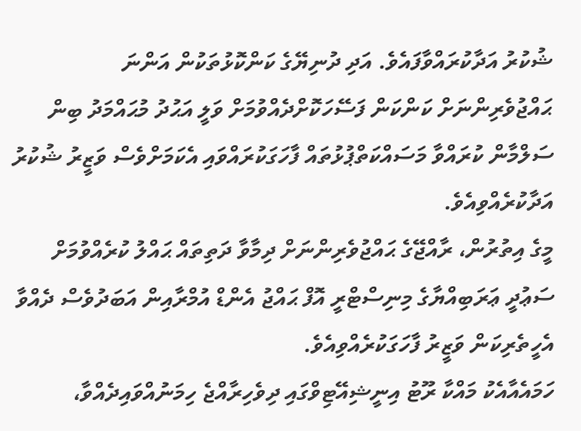ޝުކުރު އަދާކުރައްވާފައެވެ. އަދި ދުނިޔޭގެ ކަންކޮޅުތަކުން އަންނަ ޙައްޖުވެރިންނަށް ކަންކަން ފަސޭހަކޮށްދެއްވުމަށް ވަލީ އަޙުދު މުޙައްމަދު ބިން ސަލްމާން ކުރައްވާ މަސައްކަތްޕުޅުތައް ފާހަގަކުރައްވައި އެކަމަށްވެސް ވަޒީރު ޝުކުރު އަދާކުރެއްވިއެވެ.
މީގެ އިތުރުން، ރާއްޖޭގެ ޙައްޖުވެރިންނަށް ދިމާވާ ދަތިތައް ޙައްލު ކުރެއްވުމަށް ސަޢުދީ ޢަރަބިއްޔާގެ މިނިސްޓްރީ އޮފް ޙައްޖު އެންޑް އުމްރާއިން އަބަދުވެސް ދެއްވާ އެހީތެރިކަން ވަޒީރު ފާހަގަކުރެއްވިއެވެ.
ހަމައެއާއެކު މައްކާ ރޫޓު އިނީޝިއޭޓިވްގައި ދިވެހިރާއްޖެ ހިމަނުއްވައިދެއްވާ،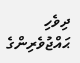ދިވެހި ޙައްޖުވެރިންގެ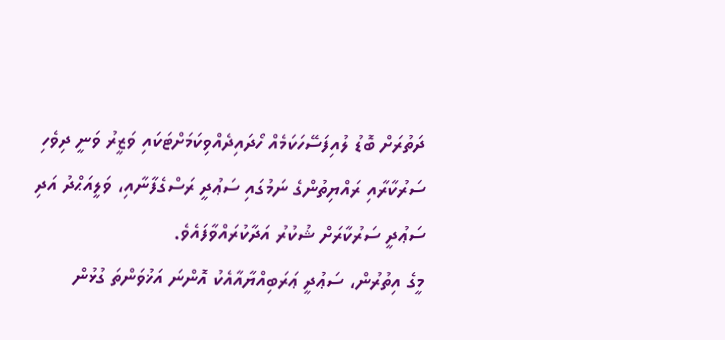ދަތުރަށް ބޮޑު ލުއިފަސޭހަކަމެއް ހޯދައިދެއްވިކަމަށްޓަކައި ވަޒީރު ވަނީ ދިވެހި ސަރުކާރާއި ރައްޔިތުންގެ ނަމުގައި ސަޢުދީ ރަސްގެފާނާއި، ވަލީއަޙްދު އަދި ސަޢުދީ ސަރުކާރަށް ޝުކުރު އަދާކުރައްވާފައެވެ.
މީގެ އިތުރުން، ސަޢުދީ ޢަރަބިއްޔާއާއެކު އޮންނަ އަޚުވަންތަ ގުޅުން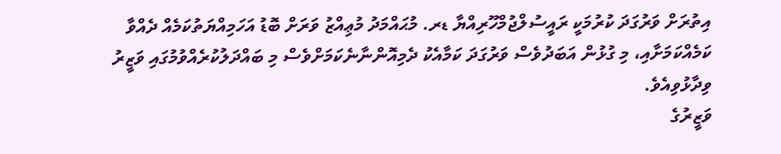އިތުރަށް ވަރުގަދަ ކުރުމަކީ ރައީސުލްޖުމްހޫރިއްޔާ ޑރ. މުޙައްމަދު މުޢިއްޒު ވަރަށް ބޮޑު އަހަމިއްޔަތުކަމެއް ދެއްވާ ކަމެއްކަމަށާއި، މި ގުޅުން އަބަދުވެސް ވަރުގަދަ ކަމާއެކު ދެމިއޮންނާނެކަމަށްވެސް މި ބައްދަލުކުރެއްވުމުގައި ވަޒީރު ވިދާޅުވިއެވެ.
ވަޒީރުގެ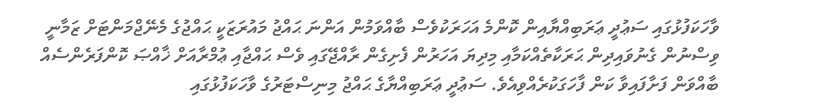ވާހަކަފުޅުގައި ސަޢުދީ ޢަރަބިއްޔާއިން ކޮންމެ އަހަރަކުވެސް ބާއްވަމުން އަންނަ ޙައްޖު މައުރަޒަކީ ޙައްޖުގެ މެނޭޖްމަންޓަށް ޒަމާނީ ވިސްނުން ގެނުވައިދިން ޙަރަކާތެއްކަމާއި މިދިޔަ އަހަރުން ފެށިގެން ރާއްޖޭގައި ވެސް ޙައްޖާއި ޢުމްރާއަށް ޚާއްޞަ ކޮންފަރެންސެއް ބާއްވަން ފަށާފައިވާ ކަން ފާހަގަކުރެއްވިއެވެ. ސަޢުދީ ޢަރަބިއްޔާގެ ޙައްޖު މިނިސްޓަރުގެ ވާހަކަފުޅުގައި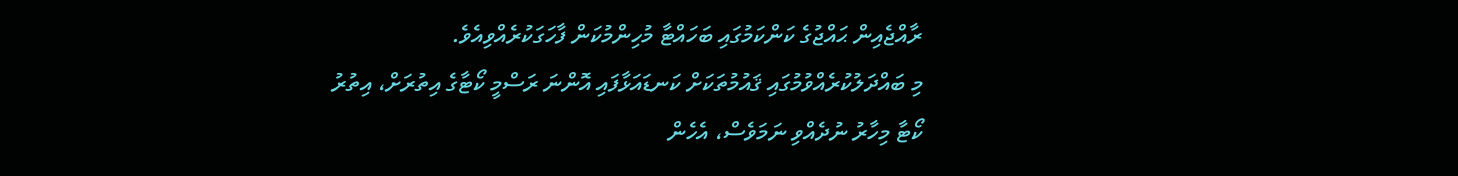ރާއްޖެއިން ޙައްޖުގެ ކަންކަމުގައި ބަހައްޓާ މުހިންމުކަން ފާހަގަކުރެއްވިއެވެ.
މި ބައްދަލުކުރެއްވުމުގައި ޤައުމުތަކަށް ކަނޑައަޅާފައި އޮންނަ ރަސްމީ ކޯޓާގެ އިތުރަށް، އިތުރު ކޯޓާ މިހާރު ނުދެއްވި ނަމަވެސް، އެހެން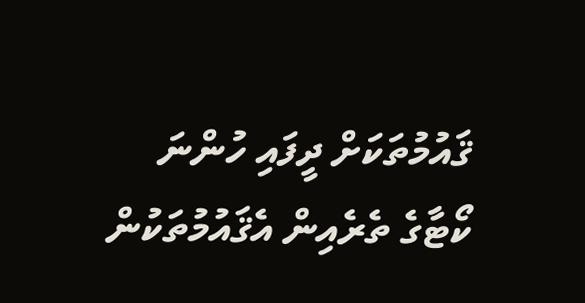ޤައުމުތަކަށް ދީފައި ހުންނަ ކޯޓާގެ ތެރެއިން އެޤައުމުތަކުން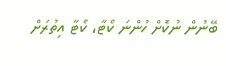ބޭނުން ނުކޮށް ހުންނަ ކޯޓާ، ކޯޓާ އިތުރަށް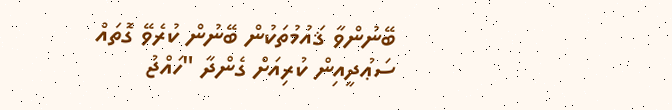ބޭނުންވާ ޤައުމުތަކުން ބޭނުން ކުރެވޭ ގޮތައް ސަޢުދީއިން ކުރިއަށް ގެންދާ "ހައްޖު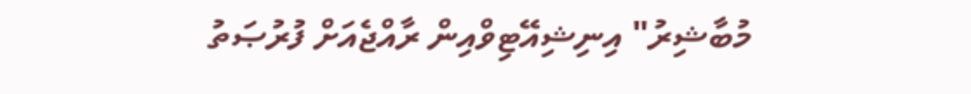މުބާޝިރު" އިނިޝިއޭޓިވްއިން ރާއްޖެއަށް ފުރުޞަތު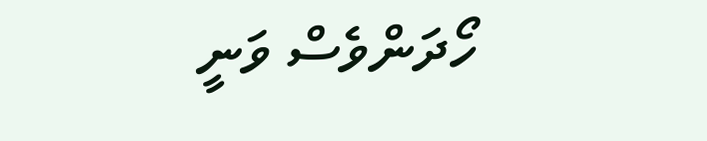ހޯދަންވެސް ވަނީ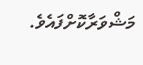މަޝްވަރާކޮށްފައެވެ.